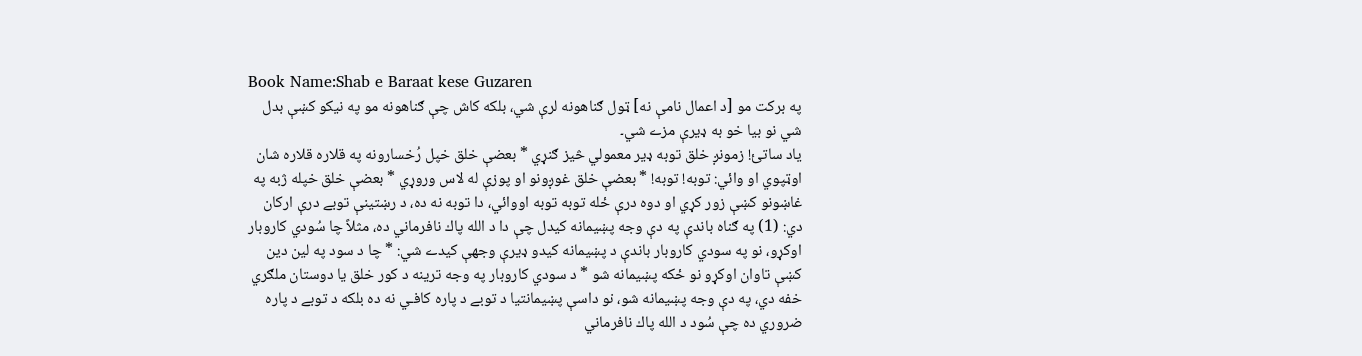Book Name:Shab e Baraat kese Guzaren
په بركت مو [د اعمال نامې نه] ټول ګناهونه لرې شي، بلکه کاش چې ګناهونه مو په نيكو کښې بدل شي نو بيا خو به ډيرې مزے شي۔
ياد ساتئ! زمونږ خلق توبه ډير معمولي څيز ګنړي * بعضې خلق خپل رُخسارونه په قلاره قلاره شان اوټپوي او وائي: توبه! توبه! * بعضې خلق غوږونو او پوزې له لاس وروړي * بعضې خلق خپله ژبه په غاښونو كښې زور کړي او دوه درې ځله توبه توبه اووائي، دا توبه نه ده، د رښتينې توبے درې اركان دي: (1) په ګناه باندې په دې وجه پښيمانه كيدل چې دا د الله پاك نافرماني ده، مثلاً چا سُودي كاروبار اوکړو، نو په سودي كاروبار باندې د پښيمانه کيدو ډيرې وجهې كيدے شي: * چا د سود په لين دين کښې تاوان اوکړو نو ځکه پښيمانه شو * د سودي كاروبار په وجه ترينه د كور خلق يا دوستان ملګري خفه دي، په دې وجه پښيمانه شو، نو داسې پښيمانتيا د توبے د پاره كافـي نه ده بلكه د توبے د پاره ضروري ده چې سُود د الله پاك نافرماني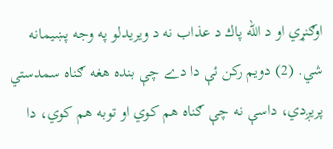اوګنړي او د الله پاك د عذاب نه د ويريدلو په وجه پښيمانه شي. (2) دويم ركن ئې دا دے چې بنده هغه ګناه سمدستي پريږدي، داسې نه چې ګناه هم كوي او توبه هم كوي، دا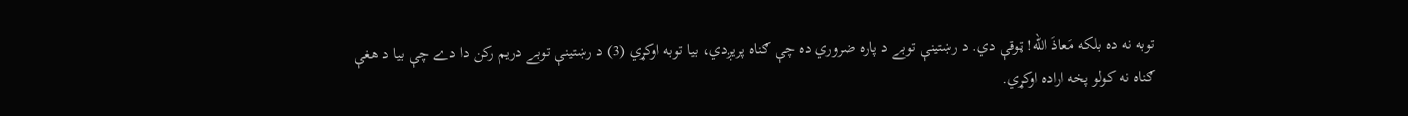توبه نه ده بلكه مَعاذَ الله! ټوقې دي. د رښتينې توبے د پاره ضروري ده چې ګناه پريږدي، بيا توبه اوكړي (3) د رښتينې توبے دريم ركن دا دے چې بيا د هغې ګناه نه كولو پخه اراده اوكړي.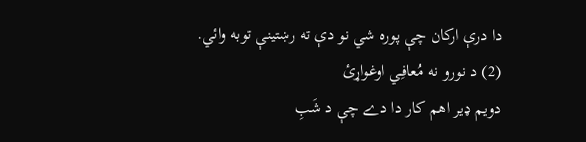دا درې اركان چې پوره شي نو دې ته رښتينې توبه وائي.
(2) د نورو نه مُعافِـي اوغواړئ
دويم ډير اهم كار دا دے چې د شَبِ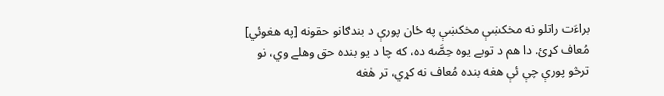براءَت راتلو نه مخكښې مخكښې په ځان پورې د بندګانو حقونه [په هغوئي] مُعاف كړئ. دا هم د توبے يوه حِصَّه ده، كه چا د يو بنده حق وهلے وي، نو ترڅو پورې چې ئې هغه بنده مُعاف نه كړي، تر هٰغه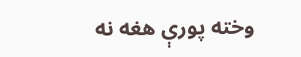وخته پورې هغه نه